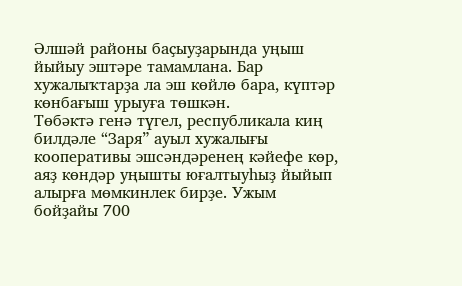Әлшәй районы баҫыуҙарында уңыш йыйыу эштәре тамамлана. Бар хужалыҡтарҙа ла эш көйлө бара, күптәр көнбағыш урыуға төшкән.
Төбәктә генә түгел, республикала киң билдәле “Заря” ауыл хужалығы кооперативы эшсәндәренең кәйефе көр, аяҙ көндәр уңышты юғалтыуһыҙ йыйып алырға мөмкинлек бирҙе. Ужым бойҙайы 700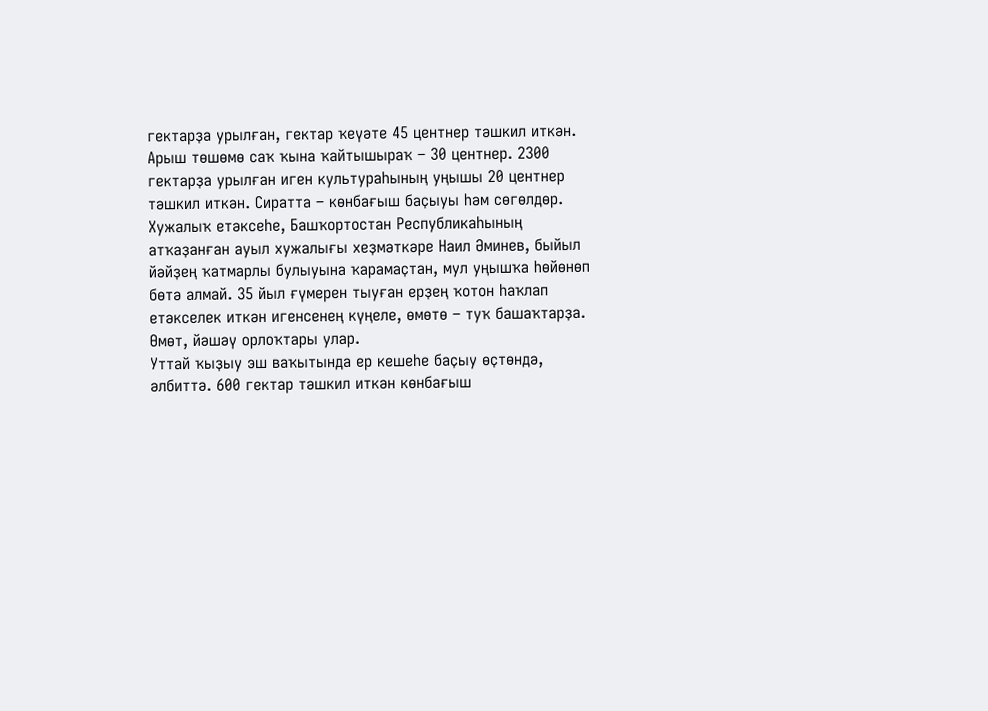гектарҙа урылған, гектар ҡеүәте 45 центнер тәшкил иткән. Арыш төшөмө саҡ ҡына ҡайтышыраҡ – 30 центнер. 2300 гектарҙа урылған иген культураһының уңышы 20 центнер тәшкил иткән. Сиратта – көнбағыш баҫыуы һәм сөгөлдөр.
Хужалыҡ етәксеһе, Башҡортостан Республикаһының атҡаҙанған ауыл хужалығы хеҙмәткәре Наил Әминев, быйыл йәйҙең ҡатмарлы булыуына ҡарамаҫтан, мул уңышҡа һөйөнөп бөтә алмай. 35 йыл ғүмерен тыуған ерҙең ҡотон һаҡлап етәкселек иткән игенсенең күңеле, өмөтө – туҡ башаҡтарҙа. Өмөт, йәшәү орлоҡтары улар.
Уттай ҡыҙыу эш ваҡытында ер кешеһе баҫыу өҫтөндә, әлбиттә. 600 гектар тәшкил иткән көнбағыш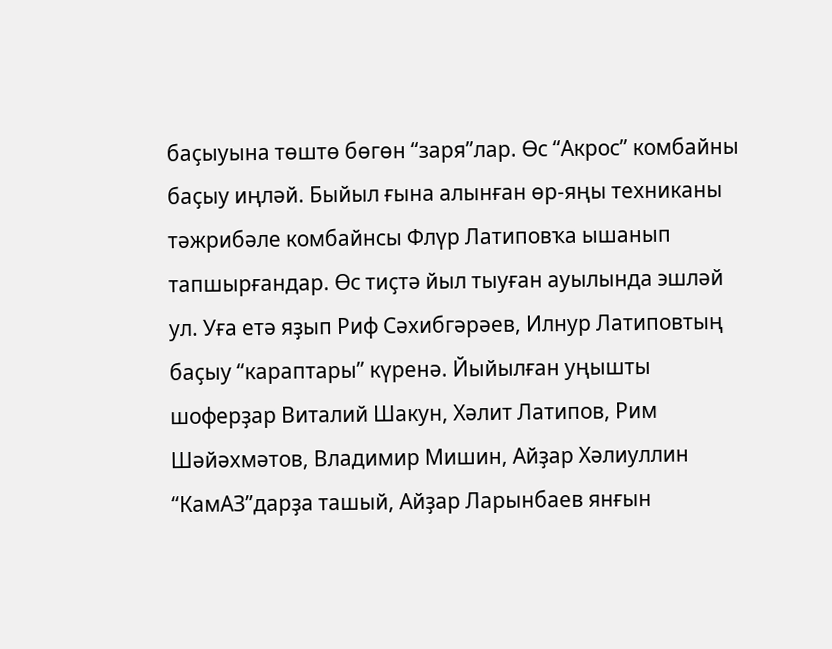баҫыуына төштө бөгөн “заря”лар. Өс “Акрос” комбайны баҫыу иңләй. Быйыл ғына алынған өр-яңы техниканы тәжрибәле комбайнсы Флүр Латиповҡа ышанып тапшырғандар. Өс тиҫтә йыл тыуған ауылында эшләй ул. Уға етә яҙып Риф Сәхибгәрәев, Илнур Латиповтың баҫыу “караптары” күренә. Йыйылған уңышты шоферҙар Виталий Шакун, Хәлит Латипов, Рим Шәйәхмәтов, Владимир Мишин, Айҙар Хәлиуллин “КамАЗ”дарҙа ташый, Айҙар Ларынбаев янғын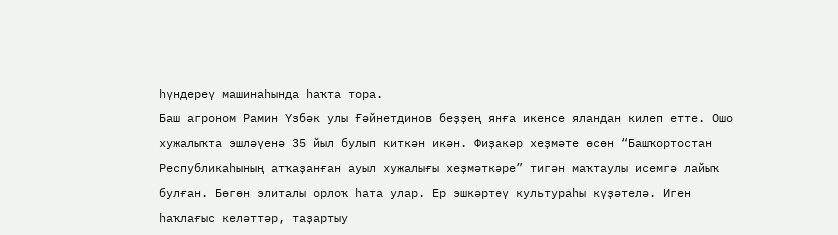һүндереү машинаһында һаҡта тора.
Баш агроном Рамин Үзбәк улы Ғәйнетдинов беҙҙең янға икенсе яландан килеп етте. Ошо хужалыҡта эшләүенә 35 йыл булып киткән икән. Фиҙакәр хеҙмәте өсөн “Башҡортостан Республикаһының атҡаҙанған ауыл хужалығы хеҙмәткәре” тигән маҡтаулы исемгә лайыҡ булған. Бөгөн элиталы орлоҡ һата улар. Ер эшкәртеү культураһы күҙәтелә. Иген һаҡлағыс келәттәр, таҙартыу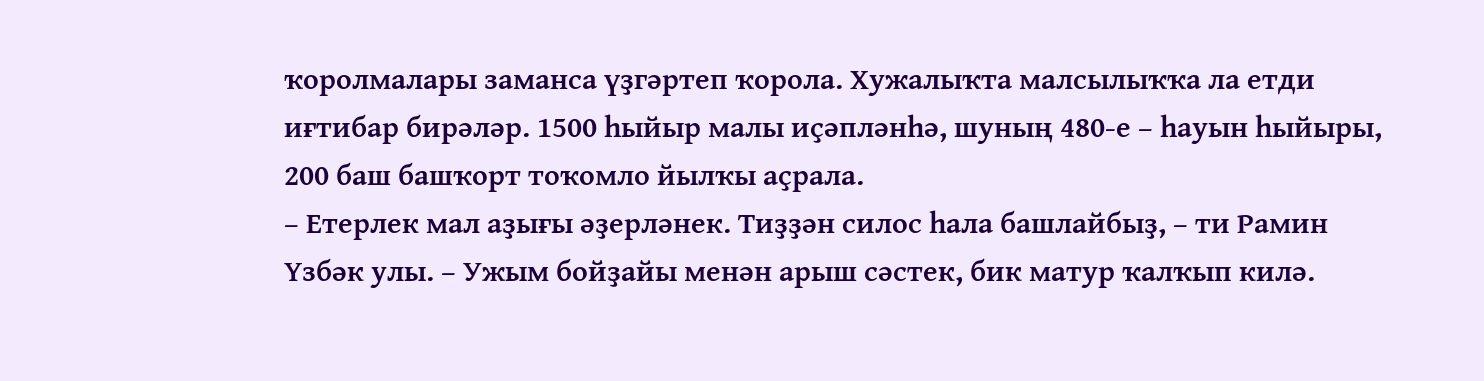ҡоролмалары заманса үҙгәртеп ҡорола. Хужалыҡта малсылыҡҡа ла етди иғтибар бирәләр. 1500 һыйыр малы иҫәпләнһә, шуның 480-е – һауын һыйыры, 200 баш башҡорт тоҡомло йылҡы аҫрала.
– Етерлек мал аҙығы әҙерләнек. Тиҙҙән силос һала башлайбыҙ, – ти Рамин Үзбәк улы. – Ужым бойҙайы менән арыш сәстек, бик матур ҡалҡып килә.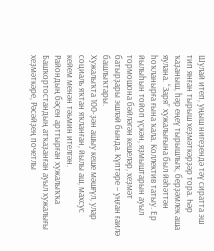Шулай итеп, уңыш нигеҙендә тәү сиратта эш тип янған тырыш хеҙмәткәрҙәр тора. Һәр ҡаҙаныш, һәр еңеү тырышлыҡ, берҙәмлек аша яулана. “Заря” хужалығына был йәһәттән һоҡланырға ғына ҡала. Коллектив татыу. Ер йылыһын тойоп үҫкән, яҙмыштарын ауыл тормошона бәйләгән кешеләр, хеҙмәт батырҙары эшләй бында. Күптәре – уңған ғаилә башлыҡтары.
Хужалыҡта 100-ҙән ашыу кеше мәшғүл, улар социаль яҡтан яҡланған, йылы аш, махсус кейем менән тәьмин ителгән.
Райондың бәҫен арттырған хужалыҡҡа Башҡортостандың атҡаҙанған ауыл хужалығы хеҙмәткәре, Рәсәйҙең почетлы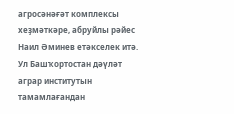агросәнәғәт комплексы хеҙмәткәре, абруйлы рәйес Наил Әминев етәкселек итә. Ул Башҡортостан дәүләт аграр институтын тамамлағандан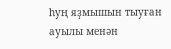һуң яҙмышын тыуған ауылы менән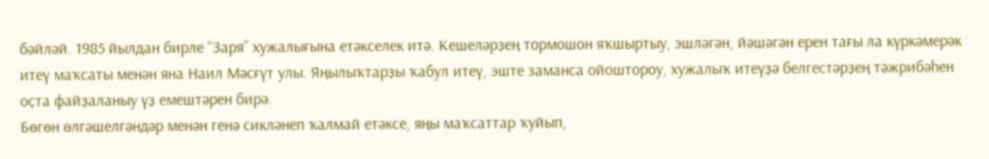бәйләй. 1985 йылдан бирле “Заря” хужалығына етәкселек итә. Кешеләрҙең тормошон яҡшыртыу, эшләгән, йәшәгән ерен тағы ла күркәмерәк итеү маҡсаты менән яна Наил Мәсғүт улы. Яңылыҡтарҙы ҡабул итеү, эште заманса ойоштороу, хужалыҡ итеүҙә белгестәрҙең тәжрибәһен оҫта файҙаланыу үҙ емештәрен бирә.
Бөгөн өлгәшелгәндәр менән генә сикләнеп ҡалмай етәксе, яңы маҡсаттар ҡуйып,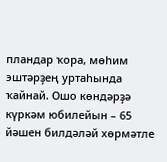пландар ҡора, мөһим эштәрҙең уртаһында ҡайнай. Ошо көндәрҙә күркәм юбилейын – 65 йәшен билдәләй хөрмәтле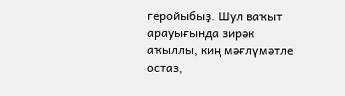геройыбыҙ. Шул ваҡыт арауығында зирәк аҡыллы, киң мәғлүмәтле остаз,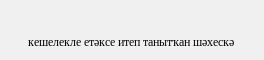кешелекле етәксе итеп танытҡан шәхескә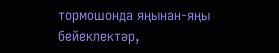тормошонда яңынан-яңы бейеклектәр,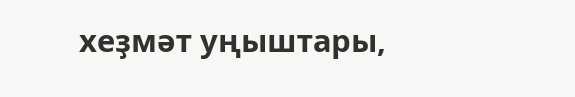хеҙмәт уңыштары,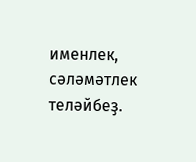именлек, сәләмәтлек теләйбеҙ.